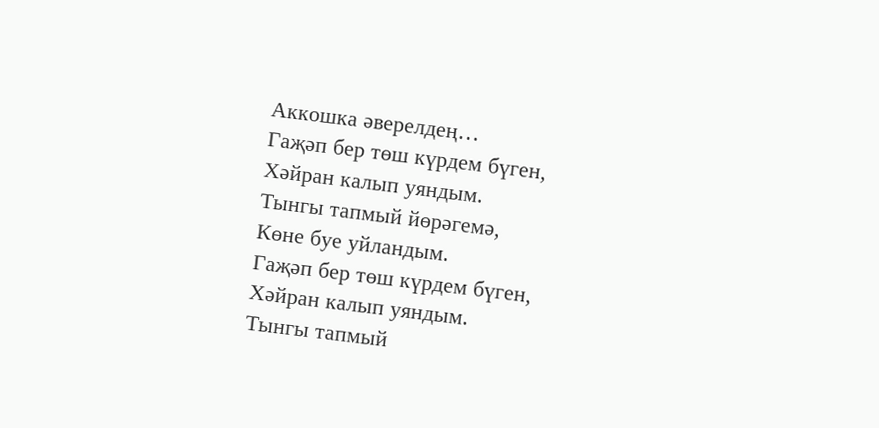Аккошка әверелдең…
Гаҗәп бер төш күрдем бүген,
Хәйран калып уяндым.
Тынгы тапмый йөрәгемә,
Көне буе уйландым.
Гаҗәп бер төш күрдем бүген,
Хәйран калып уяндым.
Тынгы тапмый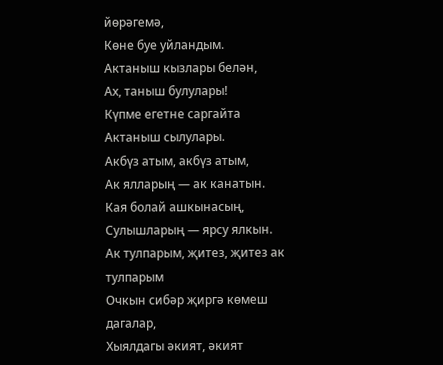йөрәгемә,
Көне буе уйландым.
Актаныш кызлары белән,
Ах, таныш булулары!
Күпме егетне саргайта
Актаныш сылулары.
Акбүз атым, акбүз атым,
Ак ялларың — ак канатын.
Кая болай ашкынасың,
Сулышларың — ярсу ялкын.
Ак тулпарым, җитез, җитез ак тулпарым
Очкын сибәр җиргә көмеш дагалар,
Хыялдагы әкият, әкият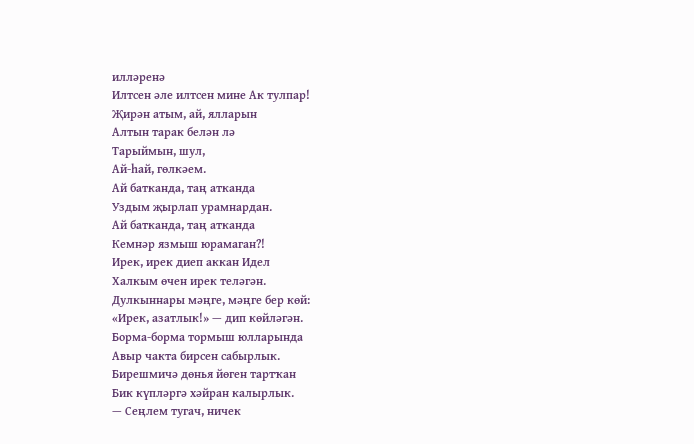илләренә
Илтсен әле илтсен мине Ак тулпар!
Җирән атым, ай, ялларын
Алтын тарак белән лә
Тарыймын, шул,
Ай-һай, гөлкәем.
Ай батканда, таң атканда
Уздым җырлап урамнардан.
Ай батканда, таң атканда
Кемнәр язмыш юрамаган?!
Ирек, ирек диеп аккан Идел
Халкым өчен ирек теләгән.
Дулкыннары мәңге, мәңге бер көй:
«Ирек, азатлык!» — дип көйләгән.
Борма-борма тормыш юлларында
Авыр чакта бирсен сабырлык.
Бирешмичә дөнья йөген тартҡан
Бик күпләргә хәйран калырлык.
— Сеңлем тугач, ничек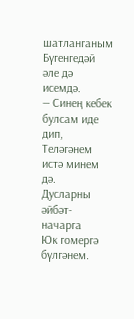шатланганым
Бүгенгедәй әле дә исемдә.
— Синең кебек булсам иде дип,
Теләгәнем истә минем дә.
Дусларны әйбәт-начарга
Юк гомергә бүлгәнем.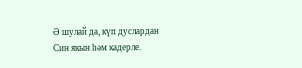Ә шулай да, күп дуслардан
Син якын һәм кадерле.